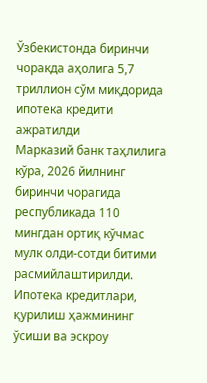Ўзбекистонда биринчи чоракда аҳолига 5,7 триллион сўм миқдорида ипотека кредити ажратилди
Марказий банк таҳлилига кўра, 2026 йилнинг биринчи чорагида республикада 110 мингдан ортиқ кўчмас мулк олди-сотди битими расмийлаштирилди. Ипотека кредитлари, қурилиш ҳажмининг ўсиши ва эскроу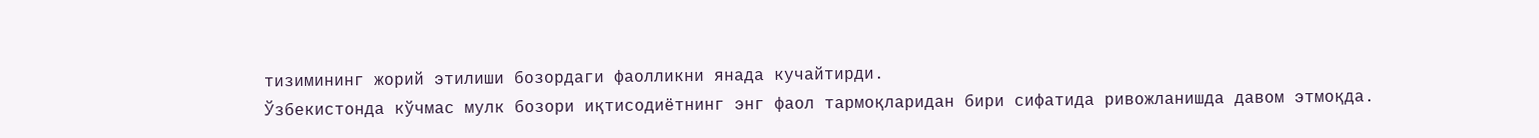тизимининг жорий этилиши бозордаги фаолликни янада кучайтирди.
Ўзбекистонда кўчмас мулк бозори иқтисодиётнинг энг фаол тармоқларидан бири сифатида ривожланишда давом этмоқда.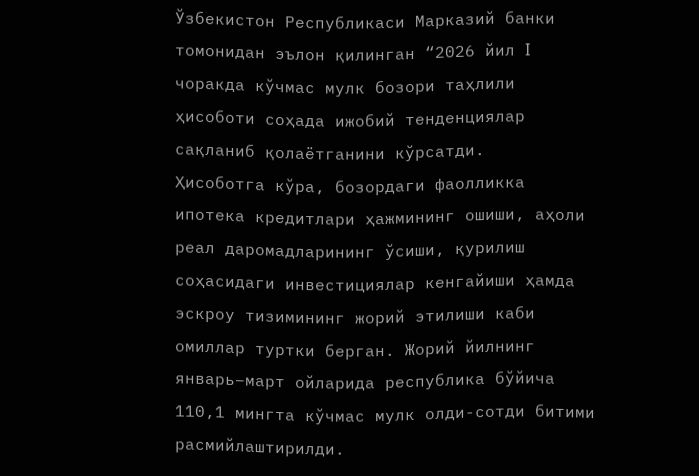Ўзбекистон Республикаси Марказий банки томонидан эълон қилинган “2026 йил I чоракда кўчмас мулк бозори таҳлили ҳисоботи соҳада ижобий тенденциялар сақланиб қолаётганини кўрсатди.
Ҳисоботга кўра, бозордаги фаолликка ипотека кредитлари ҳажмининг ошиши, аҳоли реал даромадларининг ўсиши, қурилиш соҳасидаги инвестициялар кенгайиши ҳамда эскроу тизимининг жорий этилиши каби омиллар туртки берган. Жорий йилнинг январь–март ойларида республика бўйича 110,1 мингта кўчмас мулк олди-сотди битими расмийлаштирилди.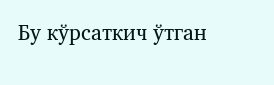Бу кўрсаткич ўтган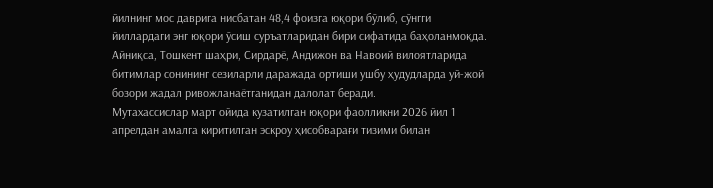йилнинг мос даврига нисбатан 48,4 фоизга юқори бўлиб, сўнгги йиллардаги энг юқори ўсиш суръатларидан бири сифатида баҳоланмоқда. Айниқса, Тошкент шаҳри, Сирдарё, Андижон ва Навоий вилоятларида битимлар сонининг сезиларли даражада ортиши ушбу ҳудудларда уй-жой бозори жадал ривожланаётганидан далолат беради.
Мутахассислар март ойида кузатилган юқори фаолликни 2026 йил 1 апрелдан амалга киритилган эскроу ҳисобварағи тизими билан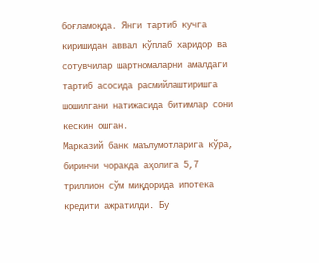боғламоқда. Янги тартиб кучга киришидан аввал кўплаб харидор ва сотувчилар шартномаларни амалдаги тартиб асосида расмийлаштиришга шошилгани натижасида битимлар сони кескин ошган.
Марказий банк маълумотларига кўра, биринчи чоракда аҳолига 5,7 триллион сўм миқдорида ипотека кредити ажратилди. Бу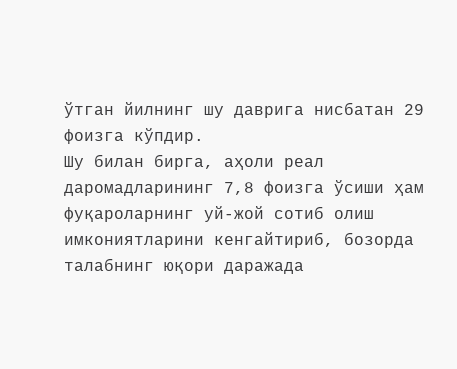ўтган йилнинг шу даврига нисбатан 29 фоизга кўпдир.
Шу билан бирга, аҳоли реал даромадларининг 7,8 фоизга ўсиши ҳам фуқароларнинг уй-жой сотиб олиш имкониятларини кенгайтириб, бозорда талабнинг юқори даражада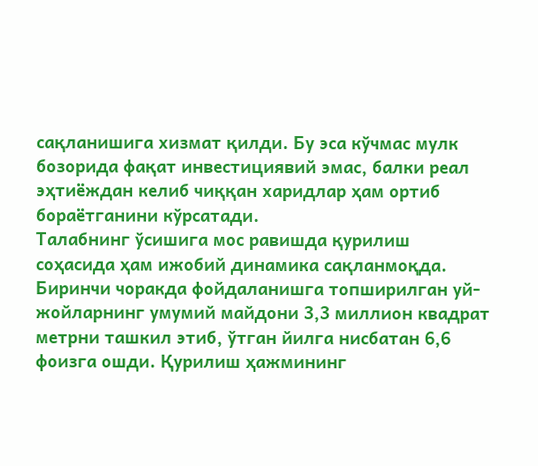сақланишига хизмат қилди. Бу эса кўчмас мулк бозорида фақат инвестициявий эмас, балки реал эҳтиёждан келиб чиққан харидлар ҳам ортиб бораётганини кўрсатади.
Талабнинг ўсишига мос равишда қурилиш соҳасида ҳам ижобий динамика сақланмоқда. Биринчи чоракда фойдаланишга топширилган уй-жойларнинг умумий майдони 3,3 миллион квадрат метрни ташкил этиб, ўтган йилга нисбатан 6,6 фоизга ошди. Қурилиш ҳажмининг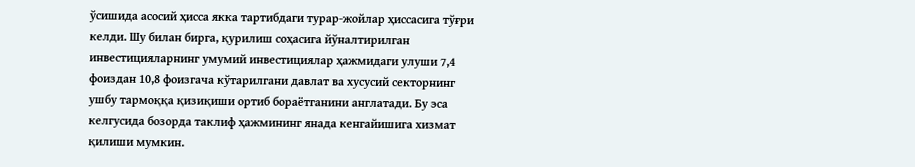ўсишида асосий ҳисса якка тартибдаги турар-жойлар ҳиссасига тўғри келди. Шу билан бирга, қурилиш соҳасига йўналтирилган инвестицияларнинг умумий инвестициялар ҳажмидаги улуши 7,4 фоиздан 10,8 фоизгача кўтарилгани давлат ва хусусий секторнинг ушбу тармоққа қизиқиши ортиб бораётганини англатади. Бу эса келгусида бозорда таклиф ҳажмининг янада кенгайишига хизмат қилиши мумкин.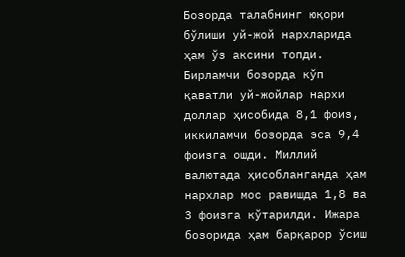Бозорда талабнинг юқори бўлиши уй-жой нархларида ҳам ўз аксини топди. Бирламчи бозорда кўп қаватли уй-жойлар нархи доллар ҳисобида 8,1 фоиз, иккиламчи бозорда эса 9,4 фоизга ошди. Миллий валютада ҳисобланганда ҳам нархлар мос равишда 1,8 ва 3 фоизга кўтарилди. Ижара бозорида ҳам барқарор ўсиш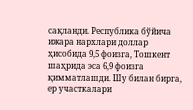сақланди. Республика бўйича ижара нархлари доллар ҳисобида 9,5 фоизга, Тошкент шаҳрида эса 6,9 фоизга қимматлашди. Шу билан бирга, ер участкалари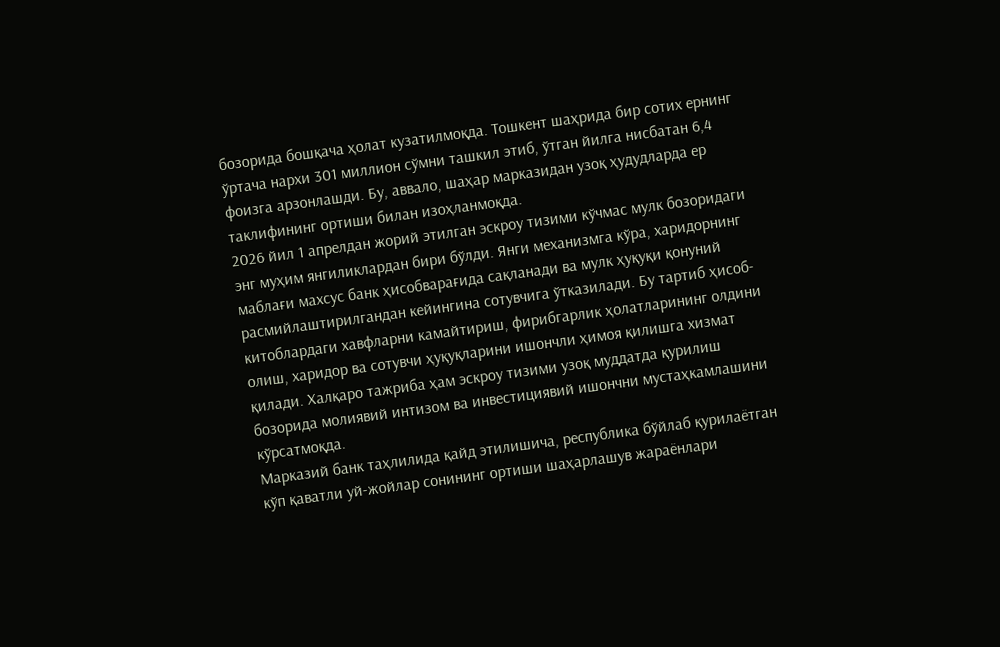бозорида бошқача ҳолат кузатилмоқда. Тошкент шаҳрида бир сотих ернинг ўртача нархи 301 миллион сўмни ташкил этиб, ўтган йилга нисбатан 6,4 фоизга арзонлашди. Бу, аввало, шаҳар марказидан узоқ ҳудудларда ер таклифининг ортиши билан изоҳланмоқда.
2026 йил 1 апрелдан жорий этилган эскроу тизими кўчмас мулк бозоридаги энг муҳим янгиликлардан бири бўлди. Янги механизмга кўра, харидорнинг маблағи махсус банк ҳисобварағида сақланади ва мулк ҳуқуқи қонуний расмийлаштирилгандан кейингина сотувчига ўтказилади. Бу тартиб ҳисоб-китоблардаги хавфларни камайтириш, фирибгарлик ҳолатларининг олдини олиш, харидор ва сотувчи ҳуқуқларини ишончли ҳимоя қилишга хизмат қилади. Халқаро тажриба ҳам эскроу тизими узоқ муддатда қурилиш бозорида молиявий интизом ва инвестициявий ишончни мустаҳкамлашини кўрсатмоқда.
Марказий банк таҳлилида қайд этилишича, республика бўйлаб қурилаётган кўп қаватли уй-жойлар сонининг ортиши шаҳарлашув жараёнлари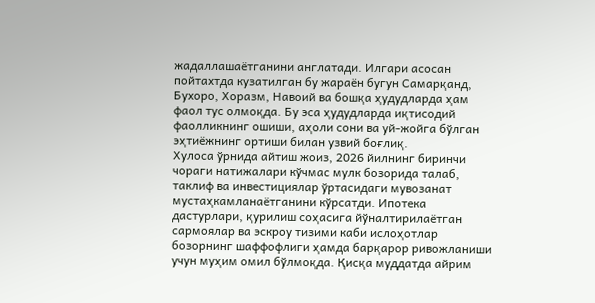жадаллашаётганини англатади. Илгари асосан пойтахтда кузатилган бу жараён бугун Самарқанд, Бухоро, Хоразм, Навоий ва бошқа ҳудудларда ҳам фаол тус олмоқда. Бу эса ҳудудларда иқтисодий фаолликнинг ошиши, аҳоли сони ва уй-жойга бўлган эҳтиёжнинг ортиши билан узвий боғлиқ.
Хулоса ўрнида айтиш жоиз, 2026 йилнинг биринчи чораги натижалари кўчмас мулк бозорида талаб, таклиф ва инвестициялар ўртасидаги мувозанат мустаҳкамланаётганини кўрсатди. Ипотека дастурлари, қурилиш соҳасига йўналтирилаётган сармоялар ва эскроу тизими каби ислоҳотлар бозорнинг шаффофлиги ҳамда барқарор ривожланиши учун муҳим омил бўлмоқда. Қисқа муддатда айрим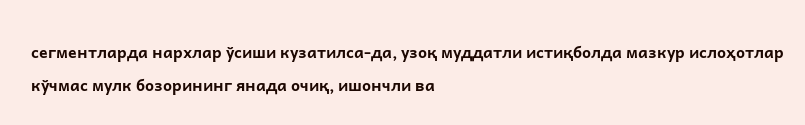сегментларда нархлар ўсиши кузатилса-да, узоқ муддатли истиқболда мазкур ислоҳотлар кўчмас мулк бозорининг янада очиқ, ишончли ва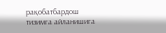рақобатбардош тизимга айланишига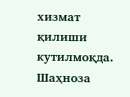хизмат қилиши кутилмоқда.
Шаҳноза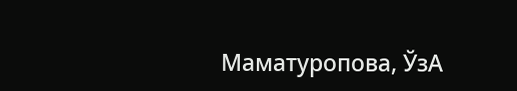Маматуропова, ЎзА